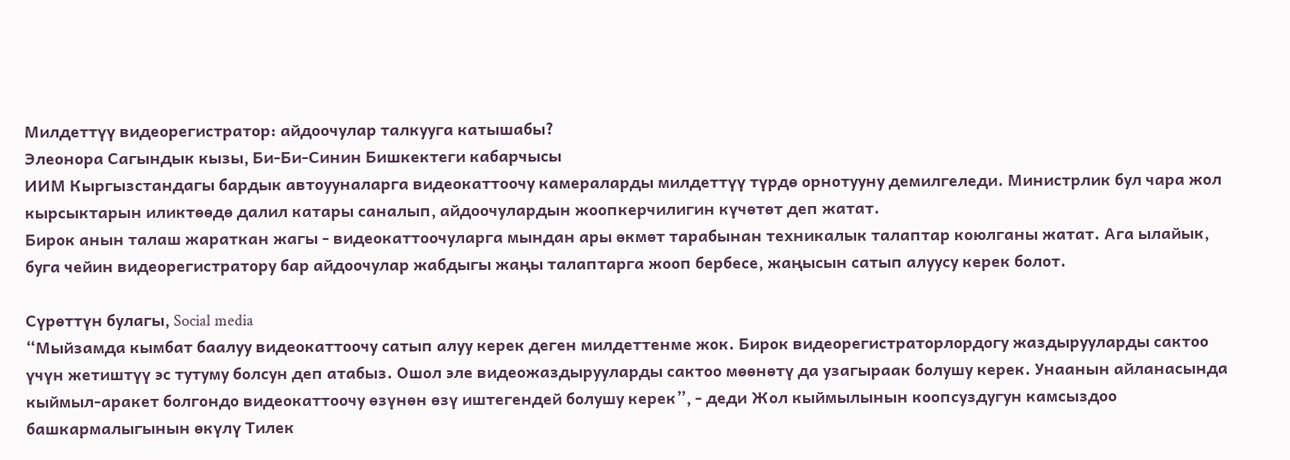Милдеттүү видеорегистратор: айдоочулар талкууга катышабы?
Элеонора Сагындык кызы, Би-Би-Синин Бишкектеги кабарчысы
ИИМ Кыргызстандагы бардык автоууналарга видеокаттоочу камераларды милдеттүү түрдө орнотууну демилгеледи. Министрлик бул чара жол кырсыктарын иликтөөдө далил катары саналып, айдоочулардын жоопкерчилигин күчөтөт деп жатат.
Бирок анын талаш жараткан жагы - видеокаттоочуларга мындан ары өкмөт тарабынан техникалык талаптар коюлганы жатат. Ага ылайык, буга чейин видеорегистратору бар айдоочулар жабдыгы жаңы талаптарга жооп бербесе, жаңысын сатып алуусу керек болот.

Сүрөттүн булагы, Social media
“Мыйзамда кымбат баалуу видеокаттоочу сатып алуу керек деген милдеттенме жок. Бирок видеорегистраторлордогу жаздырууларды сактоо үчүн жетиштүү эс тутуму болсун деп атабыз. Ошол эле видеожаздырууларды сактоо мөөнөтү да узагыраак болушу керек. Унаанын айланасында кыймыл-аракет болгондо видеокаттоочу өзүнөн өзү иштегендей болушу керек”, - деди Жол кыймылынын коопсуздугун камсыздоо башкармалыгынын өкүлү Тилек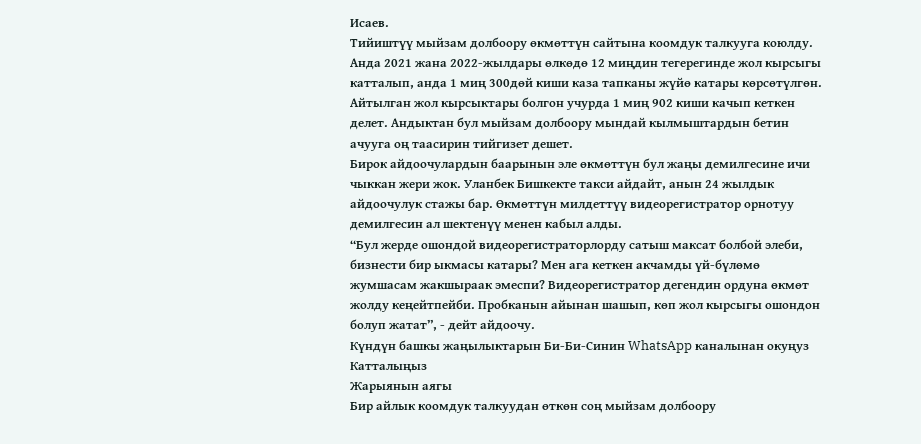Исаев.
Тийиштүү мыйзам долбоору өкмөттүн сайтына коомдук талкууга коюлду. Анда 2021 жана 2022-жылдары өлкөдө 12 миңдин тегерегинде жол кырсыгы катталып, анда 1 миң 300дөй киши каза тапканы жүйө катары көрсөтүлгөн.
Айтылган жол кырсыктары болгон учурда 1 миң 902 киши качып кеткен делет. Андыктан бул мыйзам долбоору мындай кылмыштардын бетин ачууга оң таасирин тийгизет дешет.
Бирок айдоочулардын баарынын эле өкмөттүн бул жаңы демилгесине ичи чыккан жери жок. Уланбек Бишкекте такси айдайт, анын 24 жылдык айдоочулук стажы бар. Өкмөттүн милдеттүү видеорегистратор орнотуу демилгесин ал шектенүү менен кабыл алды.
“Бул жерде ошондой видеорегистраторлорду сатыш максат болбой элеби, бизнести бир ыкмасы катары? Мен ага кеткен акчамды үй-бүлөмө жумшасам жакшыраак эмеспи? Видеорегистратор дегендин ордуна өкмөт жолду кеңейтпейби. Пробканын айынан шашып, көп жол кырсыгы ошондон болуп жатат”, - дейт айдоочу.
Күндүн башкы жаңылыктарын Би-Би-Синин WhatsApp каналынан окуңуз
Катталыңыз
Жарыянын аягы
Бир айлык коомдук талкуудан өткөн соң мыйзам долбоору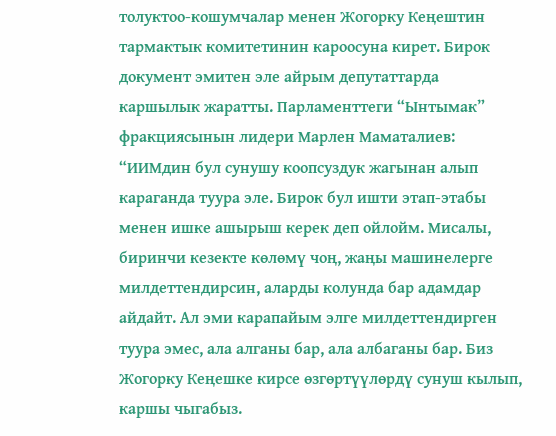толуктоо-кошумчалар менен Жогорку Кеңештин тармактык комитетинин кароосуна кирет. Бирок документ эмитен эле айрым депутаттарда каршылык жаратты. Парламенттеги “Ынтымак” фракциясынын лидери Марлен Маматалиев:
“ИИМдин бул сунушу коопсуздук жагынан алып караганда туура эле. Бирок бул ишти этап-этабы менен ишке ашырыш керек деп ойлойм. Мисалы, биринчи кезекте көлөмү чоң, жаңы машинелерге милдеттендирсин, аларды колунда бар адамдар айдайт. Ал эми карапайым элге милдеттендирген туура эмес, ала алганы бар, ала албаганы бар. Биз Жогорку Кеңешке кирсе өзгөртүүлөрдү сунуш кылып, каршы чыгабыз.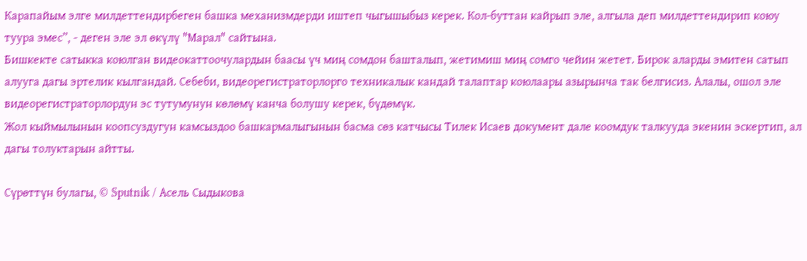Карапайым элге милдеттендирбеген башка механизмдерди иштеп чыгышыбыз керек. Кол-буттан кайрып эле, алгыла деп милдеттендирип коюу туура эмес”, - деген эле эл өкүлү "Марал" сайтына.
Бишкекте сатыкка коюлган видеокаттоочулардын баасы үч миң сомдон башталып, жетимиш миң сомго чейин жетет. Бирок аларды эмитен сатып алууга дагы эртелик кылгандай. Себеби, видеорегистраторлорго техникалык кандай талаптар коюлаары азырынча так белгисиз. Алалы, ошол эле видеорегистраторлордун эс тутумунун көлөмү канча болушу керек, бүдөмүк.
Жол кыймылынын коопсуздугун камсыздоо башкармалыгынын басма сөз катчысы Тилек Исаев документ дале коомдук талкууда экенин эскертип, ал дагы толуктарын айтты.

Сүрөттүн булагы, © Sputnik / Асель Сыдыкова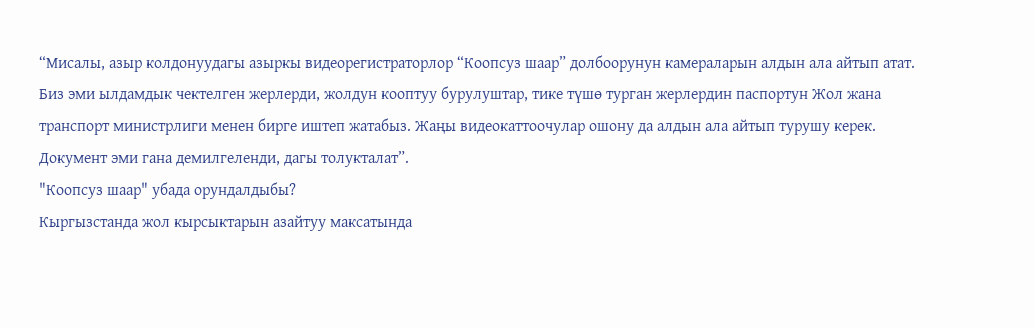“Мисалы, азыр колдонуудагы азыркы видеорегистраторлор “Коопсуз шаар” долбоорунун камераларын алдын ала айтып атат. Биз эми ылдамдык чектелген жерлерди, жолдун кооптуу бурулуштар, тике түшө турган жерлердин паспортун Жол жана транспорт министрлиги менен бирге иштеп жатабыз. Жаңы видеокаттоочулар ошону да алдын ала айтып турушу керек. Документ эми гана демилгеленди, дагы толукталат”.
"Коопсуз шаар" убада орундалдыбы?
Кыргызстанда жол кырсыктарын азайтуу максатында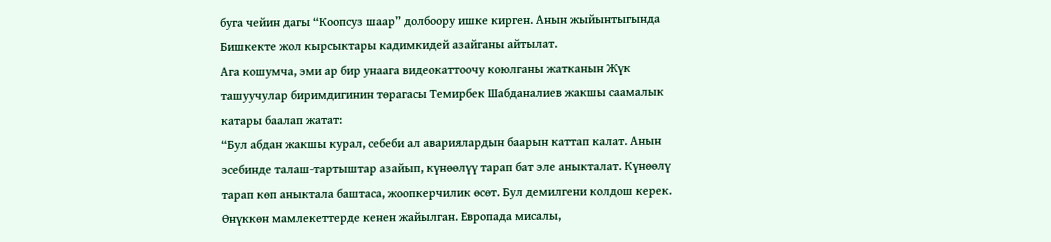буга чейин дагы “Коопсуз шаар” долбоору ишке кирген. Анын жыйынтыгында Бишкекте жол кырсыктары кадимкидей азайганы айтылат.
Ага кошумча, эми ар бир унаага видеокаттоочу коюлганы жатканын Жүк ташуучулар биримдигинин төрагасы Темирбек Шабданалиев жакшы саамалык катары баалап жатат:
“Бул абдан жакшы курал, себеби ал авариялардын баарын каттап калат. Анын эсебинде талаш-тартыштар азайып, күнөөлүү тарап бат эле аныкталат. Күнөөлү тарап көп аныктала баштаса, жоопкерчилик өсөт. Бул демилгени колдош керек. Өнүккөн мамлекеттерде кенен жайылган. Европада мисалы,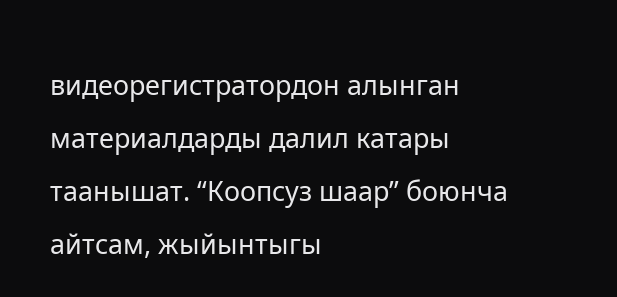видеорегистратордон алынган материалдарды далил катары таанышат. “Коопсуз шаар” боюнча айтсам, жыйынтыгы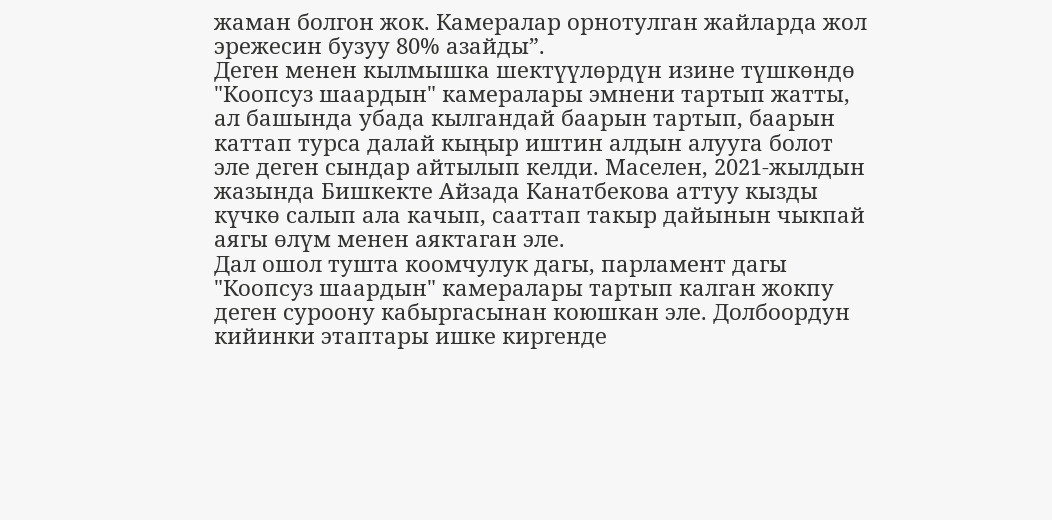жаман болгон жок. Камералар орнотулган жайларда жол эрежесин бузуу 80% азайды”.
Деген менен кылмышка шектүүлөрдүн изине түшкөндө "Коопсуз шаардын" камералары эмнени тартып жатты, ал башында убада кылгандай баарын тартып, баарын каттап турса далай кыңыр иштин алдын алууга болот эле деген сындар айтылып келди. Маселен, 2021-жылдын жазында Бишкекте Айзада Канатбекова аттуу кызды күчкө салып ала качып, сааттап такыр дайынын чыкпай аягы өлүм менен аяктаган эле.
Дал ошол тушта коомчулук дагы, парламент дагы "Коопсуз шаардын" камералары тартып калган жокпу деген суроону кабыргасынан коюшкан эле. Долбоордун кийинки этаптары ишке киргенде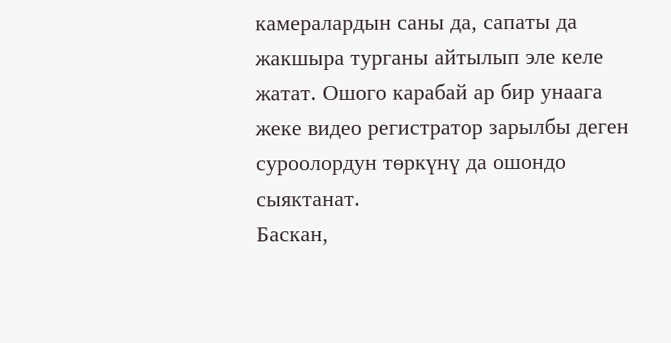камералардын саны да, сапаты да жакшыра турганы айтылып эле келе жатат. Ошого карабай ар бир унаага жеке видео регистратор зарылбы деген суроолордун төркүнү да ошондо сыяктанат.
Баскан,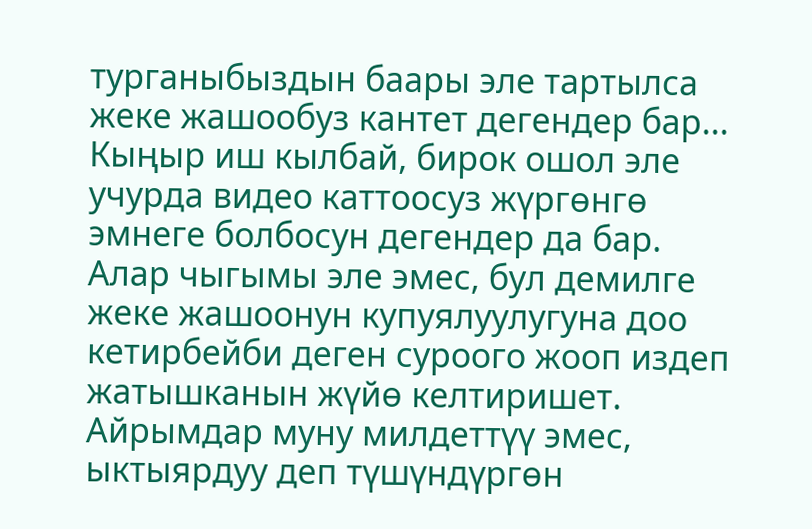турганыбыздын баары эле тартылса жеке жашообуз кантет дегендер бар...
Кыңыр иш кылбай, бирок ошол эле учурда видео каттоосуз жүргөнгө эмнеге болбосун дегендер да бар. Алар чыгымы эле эмес, бул демилге жеке жашоонун купуялуулугуна доо кетирбейби деген суроого жооп издеп жатышканын жүйө келтиришет. Айрымдар муну милдеттүү эмес, ыктыярдуу деп түшүндүргөн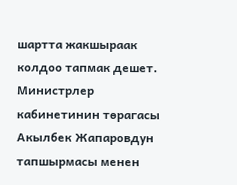шартта жакшыраак колдоо тапмак дешет.
Министрлер кабинетинин төрагасы Акылбек Жапаровдун тапшырмасы менен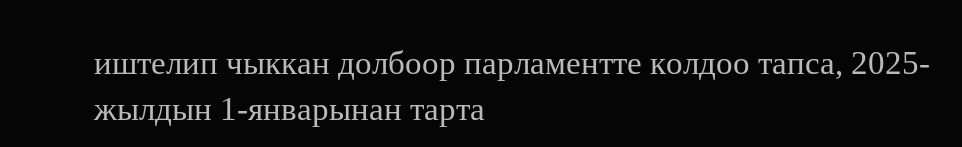иштелип чыккан долбоор парламентте колдоо тапса, 2025-жылдын 1-январынан тарта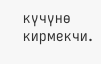күчүнө кирмекчи.